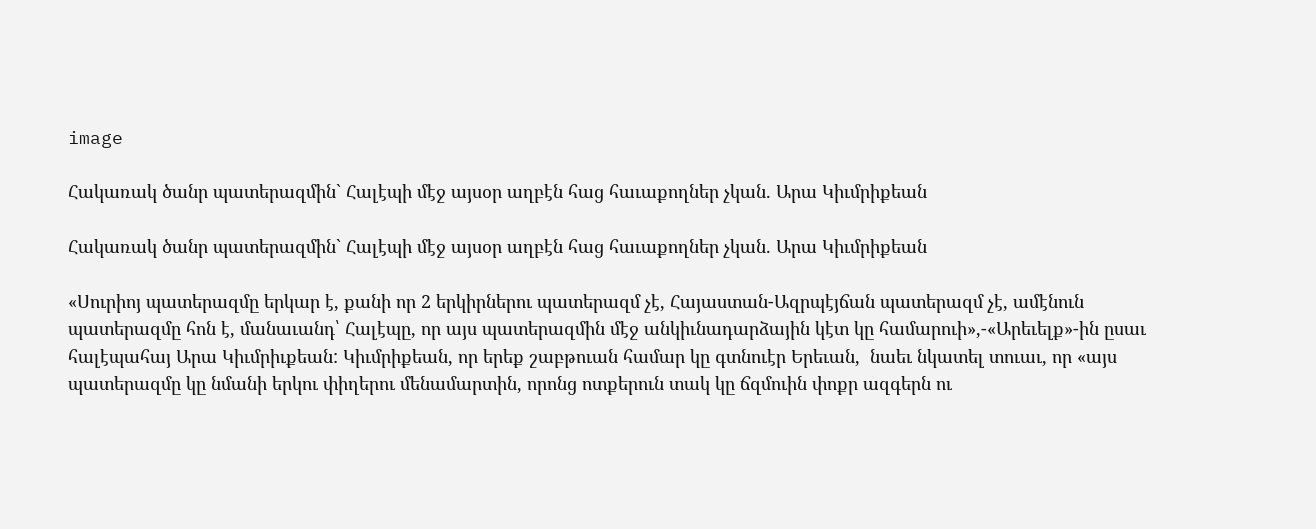image

Հակառակ ծանր պատերազմին` Հալէպի մէջ այսօր աղբէն հաց հաւաքողներ չկան. Արա Կիւմրիքեան

Հակառակ ծանր պատերազմին` Հալէպի մէջ այսօր աղբէն հաց հաւաքողներ չկան. Արա Կիւմրիքեան

«Սուրիոյ պատերազմը երկար է, քանի որ 2 երկիրներու պատերազմ չէ, Հայաստան-Ազրպէյճան պատերազմ չէ, ամէնուն պատերազմը հոն է, մանաւանդ՝ Հալէպը, որ այս պատերազմին մէջ անկիւնադարձային կէտ կը համարուի»,-«Արեւելք»-ին ըսաւ հալէպահայ Արա Կիւմրիւքեան: Կիւմրիքեան, որ երեք շաբթուան համար կը գտնուէր Երեւան,  նաեւ նկատել տուաւ, որ «այս պատերազմը կը նմանի երկու փիղերու մենամարտին, որոնց ոտքերուն տակ կը ճզմուին փոքր ազգերն ու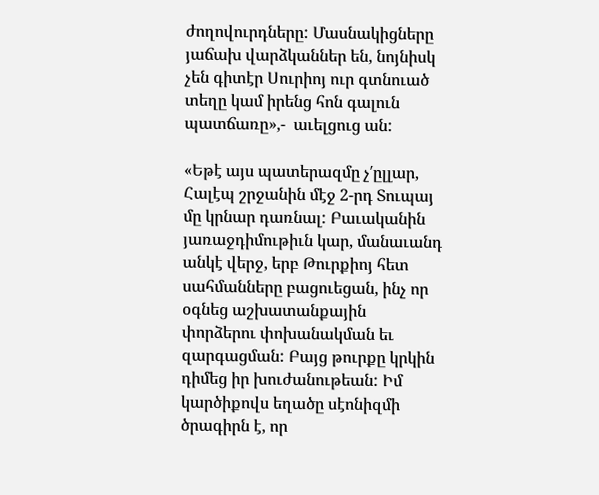ժողովուրդները: Մասնակիցները յաճախ վարձկաններ են, նոյնիսկ չեն գիտէր Սուրիոյ ուր գտնուած տեղը կամ իրենց հոն գալուն պատճառը»,-  աւելցուց ան:

«Եթէ այս պատերազմը չ′ըլլար, Հալէպ շրջանին մէջ 2-րդ Տուպայ մը կրնար դառնալ: Բաւականին յառաջդիմութիւն կար, մանաւանդ անկէ վերջ, երբ Թուրքիոյ հետ սահմանները բացուեցան, ինչ որ օգնեց աշխատանքային փորձերու փոխանակման եւ զարգացման: Բայց թուրքը կրկին դիմեց իր խուժանութեան: Իմ կարծիքովս եղածը սէոնիզմի ծրագիրն է, որ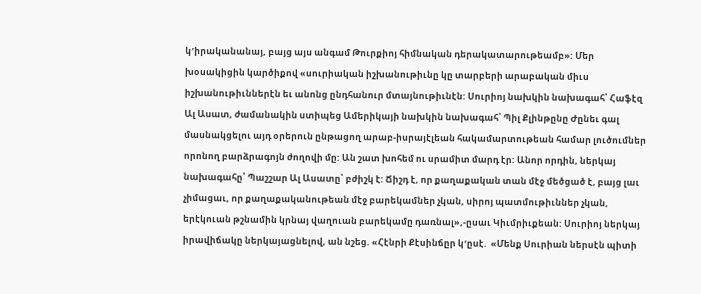կ′իրականանայ, բայց այս անգամ Թուրքիոյ հիմնական դերակատարութեամբ»: Մեր խօսակիցին կարծիքով «սուրիական իշխանութիւնը կը տարբերի արաբական միւս իշխանութիւններէն եւ անոնց ընդհանուր մտայնութիւնէն: Սուրիոյ նախկին նախագահ՝ Հաֆէզ Ալ Ասատ, ժամանակին ստիպեց Ամերիկայի նախկին նախագահ՝ Պիլ Քլինթընը Ժընեւ գալ մասնակցելու այդ օրերուն ընթացող արաբ-իսրայէլեան հակամարտութեան համար լուծումներ որոնող բարձրագոյն ժողովի մը: Ան շատ խոհեմ ու սրամիտ մարդ էր: Անոր որդին, ներկայ նախագահը՝ Պաշշար Ալ Ասատը՝ բժիշկ է: Ճիշդ է, որ քաղաքական տան մէջ մեծցած է, բայց լաւ չիմացաւ, որ քաղաքականութեան մէջ բարեկամներ չկան, սիրոյ պատմութիւններ չկան, երէկուան թշնամին կրնայ վաղուան բարեկամը դառնալ»,-ըսաւ Կիւմրիւքեան: Սուրիոյ ներկայ իրավիճակը ներկայացնելով, ան նշեց. «Հէնրի Քէսինճըր կ′ըսէ.  «Մենք Սուրիան ներսէն պիտի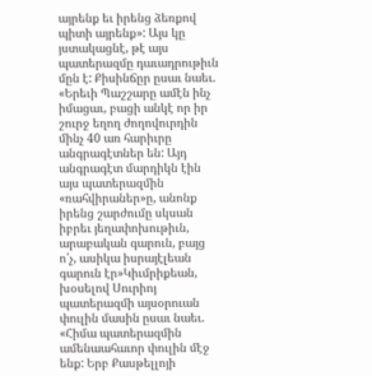այրենք եւ իրենց ձեռքով պիտի այրենք»: Այս կը յստակացնէ, թէ այս պատերազմը դաւադրութիւն մըն է: Քիսինճըր ըսաւ նաեւ. «Երեւի Պաշշարը ամէն ինչ իմացաւ, բացի անկէ որ իր շուրջ եղող ժողովուրդին մինչ 40 առ հարիւրը անգրագէտներ են: Այդ անգրագէտ մարդիկն էին այս պատերազմին «ռահվիրաներ»ը, անոնք իրենց շարժումը սկսան իբրեւ յեղափոխութիւն, արաբական գարուն, բայց ո՛չ, ասիկա իսրայէլեան գարուն էր»Կիւմրիքեան, խօսելով Սուրիոյ պատերազմի այսօրուան փուլին մասին ըսաւ նաեւ. «Հիմա պատերազմին ամենաահաւոր փուլին մէջ ենք: Երբ Քասթելլոյի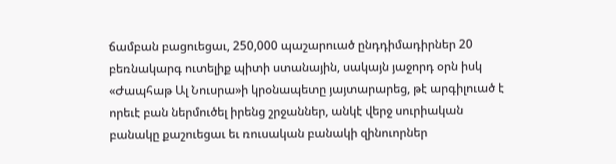ճամբան բացուեցաւ, 250,000 պաշարուած ընդդիմադիրներ 20 բեռնակարգ ուտելիք պիտի ստանային, սակայն յաջորդ օրն իսկ «Ժապհաթ Ալ Նուսրա»ի կրօնապետը յայտարարեց, թէ արգիլուած է որեւէ բան ներմուծել իրենց շրջաններ, անկէ վերջ սուրիական բանակը քաշուեցաւ եւ ռուսական բանակի զինուորներ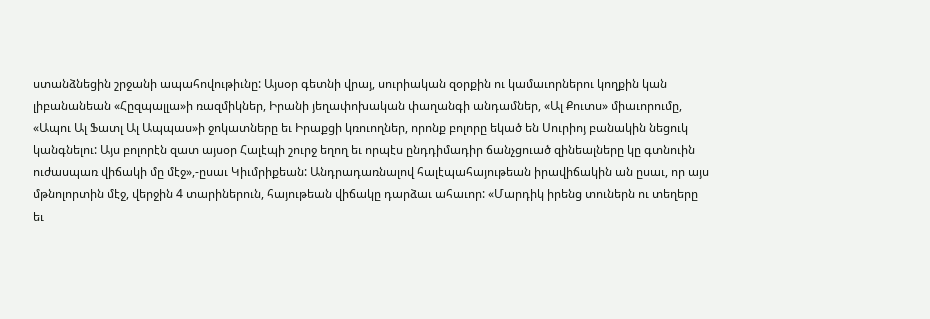ստանձնեցին շրջանի ապահովութիւնը: Այսօր գետնի վրայ, սուրիական զօրքին ու կամաւորներու կողքին կան լիբանանեան «Հըզպալլա»ի ռազմիկներ, Իրանի յեղափոխական փաղանգի անդամներ, «Ալ Քուտս» միաւորումը, «Ապու Ալ Ֆատլ Ալ Ապպաս»ի ջոկատները եւ Իրաքցի կռուողներ, որոնք բոլորը եկած են Սուրիոյ բանակին նեցուկ կանգնելու: Այս բոլորէն զատ այսօր Հալէպի շուրջ եղող եւ որպէս ընդդիմադիր ճանչցուած զինեալները կը գտնուին ուժասպառ վիճակի մը մէջ»,-ըսաւ Կիւմրիքեան: Անդրադառնալով հալէպահայութեան իրավիճակին ան ըսաւ, որ այս մթնոլորտին մէջ, վերջին 4 տարիներուն, հայութեան վիճակը դարձաւ ահաւոր: «Մարդիկ իրենց տուներն ու տեղերը եւ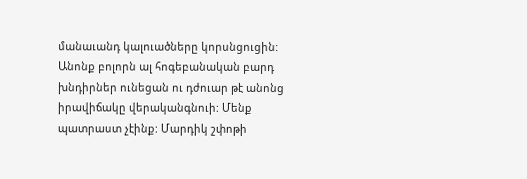մանաւանդ կալուածները կորսնցուցին: Անոնք բոլորն ալ հոգեբանական բարդ խնդիրներ ունեցան ու դժուար թէ անոնց իրավիճակը վերականգնուի: Մենք պատրաստ չէինք: Մարդիկ շփոթի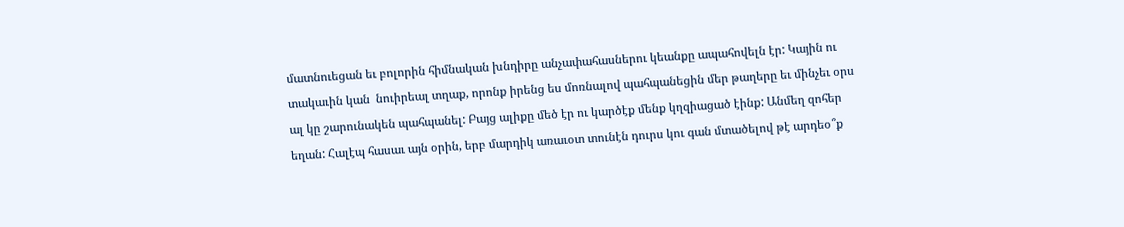մատնուեցան եւ բոլորին հիմնական խնդիրը անչափահասներու կեանքը ապահովելն էր: Կային ու  տակաւին կան  նուիրեալ տղաք, որոնք իրենց ես մոռնալով պահպանեցին մեր թաղերը եւ մինչեւ օրս ալ կը շարունակեն պահպանել: Բայց ալիքը մեծ էր ու կարծէք մենք կղզիացած էինք: Անմեղ զոհեր եղան: Հալէպ հասաւ այն օրին, երբ մարդիկ առաւօտ տունէն դուրս կու գան մտածելով թէ արդեօ՞ք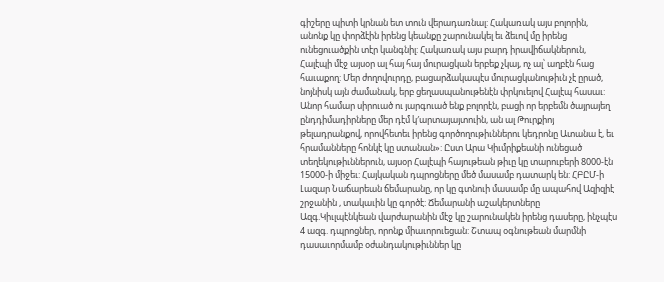գիշերը պիտի կրնան ետ տուն վերադառնալ: Հակառակ այս բոլորին, անոնք կը փորձէին իրենց կեանքը շարունակել եւ ձեւով մը իրենց ունեցուածքին տէր կանգնիլ: Հակառակ այս բարդ իրավիճակներուն,  Հալէպի մէջ այսօր ալ հայ հայ մուրացկան երբեք չկայ, ոչ ալ՝ աղբէն հաց հաւաքող: Մեր ժողովուրդը, բացարձակապէս մուրացկանութիւն չէ ըրած, նոյնիսկ այն ժամանակ, երբ ցեղասպանութենէն փրկուելով Հալէպ հասաւ: Անոր համար սիրուած ու յարգուած ենք բոլորէն, բացի որ երբեմն ծայրայեղ ընդդիմադիրները մեր դէմ կ′արտայայտուին, ան ալ Թուրքիոյ թելադրանքով, որովհետեւ իրենց գործողութիւններու կեդրոնը Ատանա է, եւ հրամանները հոնկէ կը ստանան»: Ըստ Արա Կիւմրիքեանի ունեցած տեղեկութիւններուն, այսօր Հալէպի հայութեան թիւը կը տարուբերի 8000-էն 15000-ի միջեւ: Հայկական դպրոցները մեծ մասամբ դատարկ են: ՀԲԸՄ-ի Լազար Նաճարեան ճեմարանը, որ կը գտնուի մասամբ մը ապահով Ազիզիէ շրջանին , տակաւին կը գործէ: Ճեմարանի աշակերտները Ազգ.Կիւլպէնկեան վարժարանին մէջ կը շարունակեն իրենց դասերը, ինչպէս 4 ազգ. դպրոցներ, որոնք միաւորուեցան: Շտապ օգնութեան մարմնի դասաւորմամբ օժանդակութիւններ կը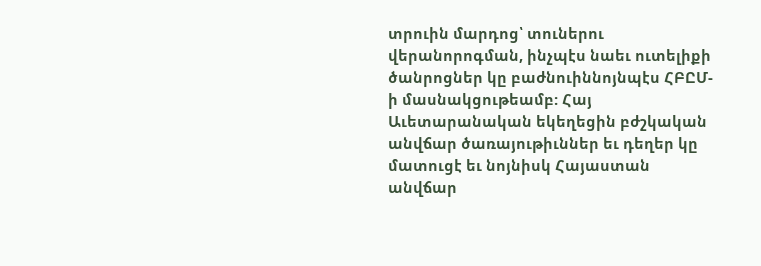տրուին մարդոց՝ տուներու վերանորոգման, ինչպէս նաեւ ուտելիքի ծանրոցներ կը բաժնուիննոյնպէս ՀԲԸՄ-ի մասնակցութեամբ: Հայ Աւետարանական եկեղեցին բժշկական անվճար ծառայութիւններ եւ դեղեր կը մատուցէ եւ նոյնիսկ Հայաստան անվճար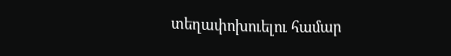տեղափոխուելու համար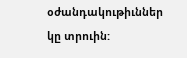օժանդակութիւններ կը տրուին: